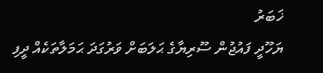ޚަބަރު
ޔަހޫދީ ފައުޖުން ސޫރިޔާގެ ޙަލަބަށް ވަރުގަދަ ޙަމަލާތަކެއް ދީފި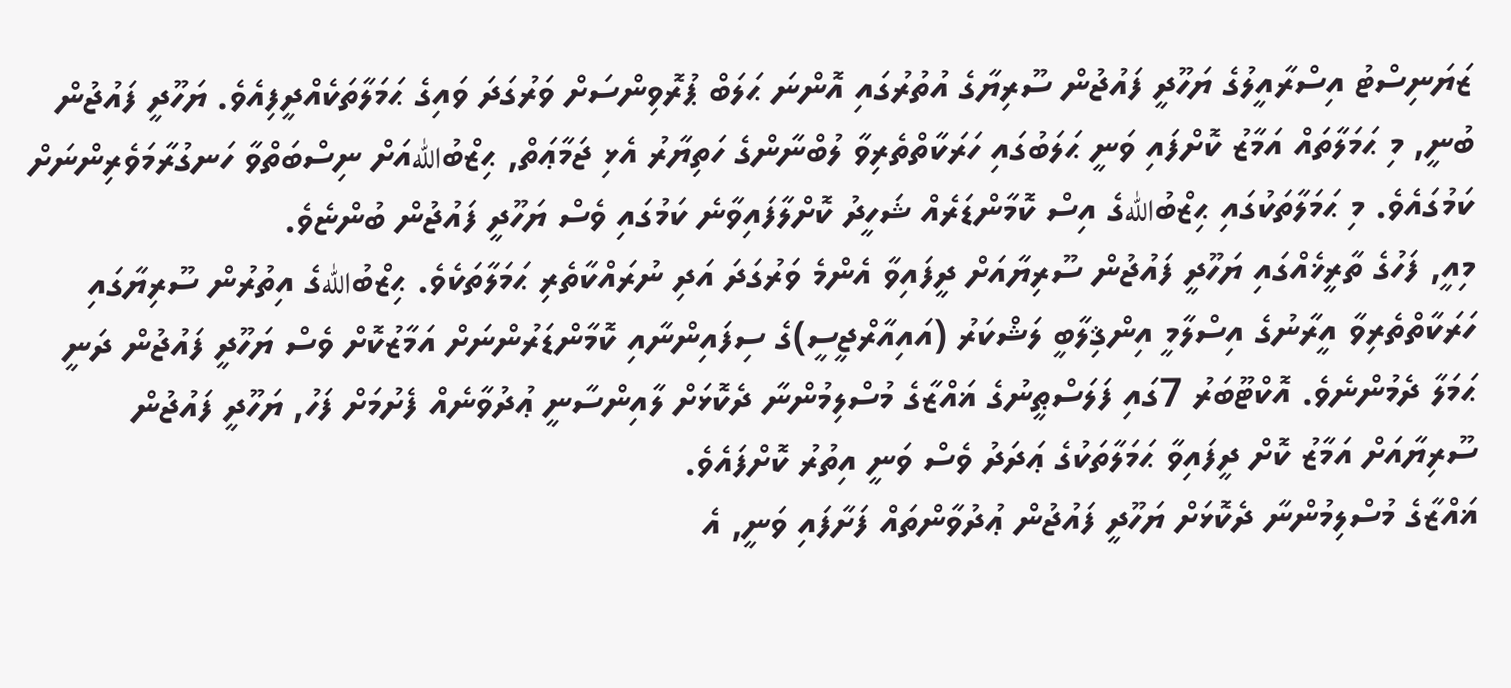ޒަޔަނިސްޓު އިސްރާއީލުގެ ޔަހޫދީ ފައުޖުން ސޫރިޔާގެ އުތުރުގައި އޮންނަ ޙަލަބް ޕުރޮވިންސަށް ވަރުގަދަ ވައިގެ ޙަމަލާތަކެއްދީފިއެވެ. ޔަހޫދީ ފައުޖުން ބުނީ, މި ޙަމަލާތައް އަމާޒު ކޮށްފައި ވަނީ ޙަލަބުގައި ހަރަކާތްތެރިވާ ލުބްނާންގެ ހަތިޔާރު އެޅި ޖަމާޢަތް, ޙިޒްބުاللهއަށް ނިސްބަތްވާ ހަނގުރާމަވެރިންނަށް ކަމުގައެވެ. މި ޙަމަލާތަކުގައި ޙިޒްބުاللهގެ އިސް ކޮމާންޑަރެއް ޝަހީދު ކޮށްލާފައިވާނެ ކަމުގައި ވެސް ޔަހޫދީ ފައުޖުން ބުންޏެވެ.
މިއީ, ފަހުގެ ތާރީޚެއްގައި ޔަހޫދީ ފައުޖުން ސޫރިޔާއަށް ދީފައިވާ އެންމެ ވަރުގަދަ އަދި ނުރައްކާތެރި ޙަމަލާތަކެވެ. ޙިޒްބުاللهގެ އިތުރުން ސޫރިޔާގައި ހަރަކާތްތެރިވާ އީރާނުގެ އިސްލާމީ އިންޤިލާބީ ލަޝްކަރު (އައިއާރްޖީސީ)ގެ ސިފައިންނާއި ކޮމާންޑަރުންނަށް އަމާޒުކޮށް ވެސް ޔަހޫދީ ފައުޖުން ދަނީ ޙަމަލާ ދެމުންނެވެ. އޮކްޓޫބަރު 7ގައި ފަލަސްޠީނުގެ ޣައްޒާގެ މުސްލިމުންނާ ދެކޮޅަށް ލާއިންސާނީ ޢުދުވާނެއް ފެށުމަށް ފަހު, ޔަހޫދީ ފައުޖުން ސޫރިޔާއަށް އަމާޒު ކޮށް ދީފައިވާ ޙަމަލާތަކުގެ ޢަދަދު ވެސް ވަނީ އިތުރު ކޮށްފައެވެ.
ޣައްޒާގެ މުސްލިމުންނާ ދެކޮޅަށް ޔަހޫދީ ފައުޖުން ޢުދުވާންތައް ފަށާފައި ވަނީ, އެ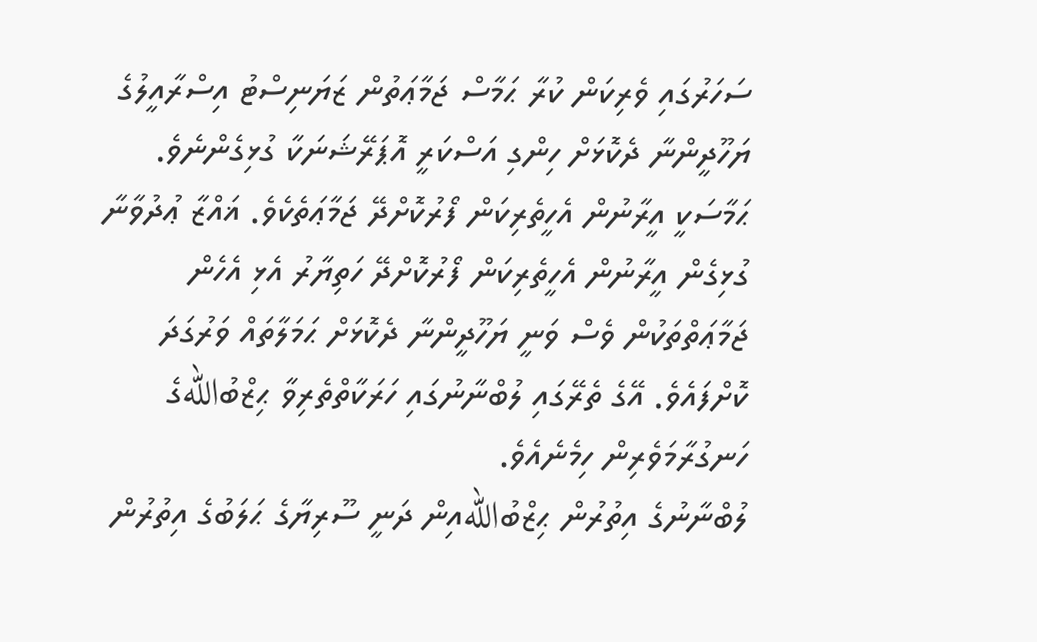ސަހަރުގައި ވެރިކަން ކުރާ ޙަމާސް ޖަމާޢަތުން ޒަޔަނިސްޓު އިސްރާއީލުގެ ޔަހޫދީންނާ ދެކޮޅަށް ހިންގި އަސްކަރީ އޮޕަރޭޝަނަކާ ގުޅިގެންނެވެ. ޙަމާސަކީ އީރާނުން އެހީތެރިކަން ފޯރުކޮށްދޭ ޖަމާޢަތެކެވެ. ޣައްޒާ ޢުދުވާނާ ގުޅިގެން އީރާނުން އެހީތެރިކަން ފޯރުކޮށްދޭ ހަތިޔާރު އެޅި އެހެން ޖަމާޢަތްތަކުން ވެސް ވަނީ ޔަހޫދީންނާ ދެކޮޅަށް ޙަމަލާތައް ވަރުގަދަ ކޮށްފައެވެ. އޭގެ ތެރޭގައި ލުބްނާނުގައި ހަރަކާތްތެރިވާ ޙިޒްބުاللهގެ ހަނގުރާމަވެރިން ހިމެނެއެވެ.
ލުބްނާނުގެ އިތުރުން ޙިޒްބުاللهއިން ދަނީ ސޫރިޔާގެ ޙަލަބުގެ އިތުރުން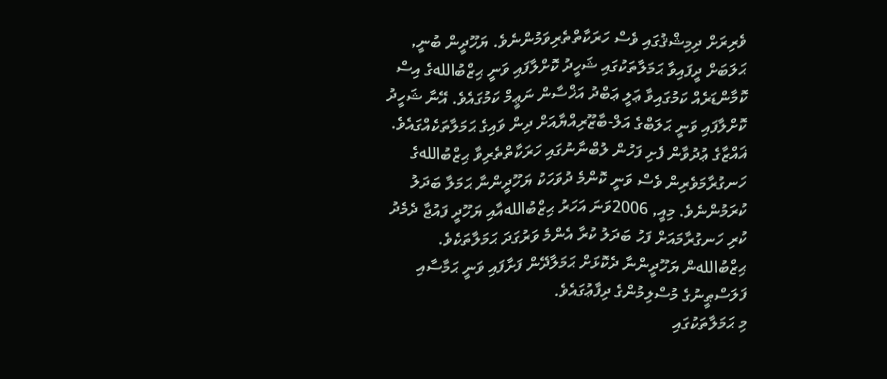ވެރިރަށް ދިމިޝްޤުގައި ވެސް ހަރަކާތްތެރިވަމުންނެވެ. ޔަހޫދީން ބުނީ, ޙަލަބަށް ދީފައިވާ ޙަމަލާތަކުގައި ޝަހީދު ކޮށްލާފައި ވަނީ ޙިޒްބުاللهގެ އިސް ކޮމާންޑަރެއް ކަމުގައިވާ ޢަލީ ޢަބްދު އަޚްސާން ނަޢީމް ކަމުގައެވެ. އޭނާ ޝަހީދު ކޮށްލާފައި ވަނީ ޙަލަބްގެ އަލް-ބާޒޫރިއްޔާއަށް ދިން ވައިގެ ޙަމަލާތަކެއްގައެވެ.
ޣައްޒާގެ ޢުދުވާން ފެށި ފަހުން ލުބްނާނުގައި ހަރަކާތްތެރިވާ ޙިޒްބުاللهގެ ހަނގުރާމަވެރިން ވެސް ވަނީ ކޮންމެ ދުވަހަކު ޔަހޫދީންނާ ޙަމަލާ ބަދަލު ކުރަމުންނެވެ. މިއީ, 2006ވަނަ އަހަރު ޙިޒްބުاللهއާއި ޔަހޫދީ ފައުޖާ ދެމެދު ކުރި ހަނގުރާމައަށް ފަހު ބަދަލު ކުރާ އެންމެ ވަރުގަދަ ޙަމަލާތަކެވެ. ޙިޒްބުاللهން ޔަހޫދީންނާ ދެކޮޅަށް ޙަމަލާދޭން ފަށާފައި ވަނީ ޙަމާސާއި ފަލަސްޠީނުގެ މުސްލިމުންގެ ދިފާޢުގައެވެ.
މި ޙަމަލާތަކުގައި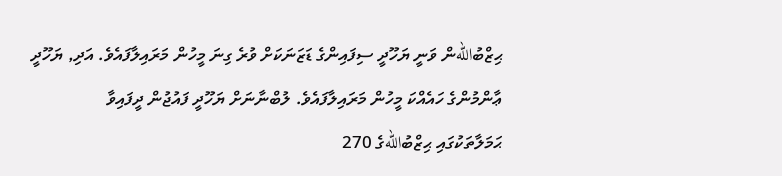ޙިޒްބުاللهން ވަނީ ޔަހޫދީ ސިފައިންގެ ޑަޒަނަކަށް ވުރެ ގިނަ މީހުން މަރައިލާފައެވެ. އަދި, ޔަހޫދީ ޢާންމުންގެ ހައެއްކަ މީހުން މަރައިލާފައެވެ. ލުބްނާނަށް ޔަހޫދީ ފައުޖުން ދީފައިވާ
ޙަމަލާތަކުގައި ޙިޒްބުاللهގެ 270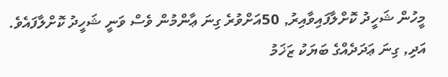މީހުން ޝަހީދު ކޮށްލާފައިވާއިރު, 50އަށްވުރެ ގިނަ ޢާންމުން ވެސް ވަނީ ޝަހީދު ކޮށްލާފައެވެ. އަދި, ގިނަ ޢަދަދެއްގެ ބަޔަކު ޒަޚަމު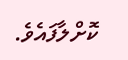ކޮށްލާފައެވެ.